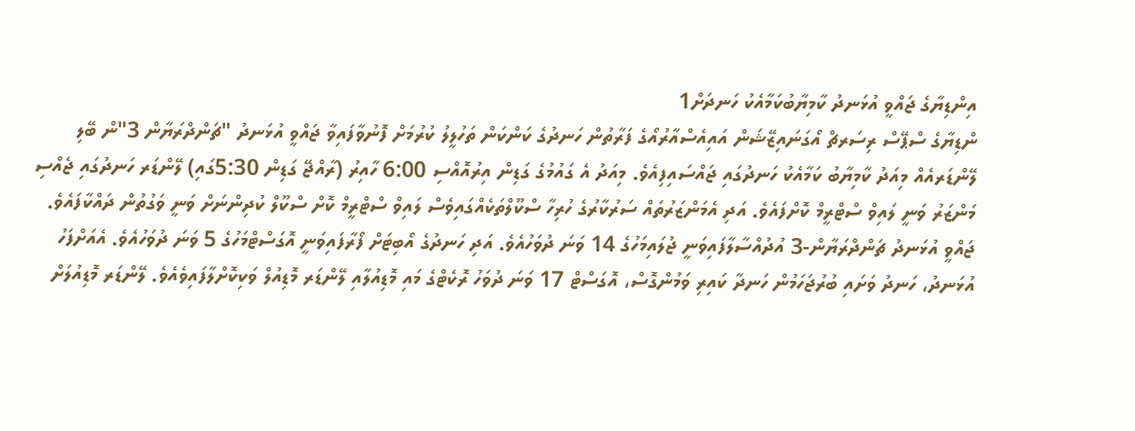އިންޑިޔާގެ ޖައްވީ އުޅަނދު ކާމިޔާބުކަމާއެކު ހަނދަށް1
ންޑިޔާގެ ސްޕޭސް ރިސަރޗް އޯގަނައިޒޭޝަން އައިއެސްއާރުއޯގެ ފަރާތުން ހަނދުގެ ކަންކަން ތަހުލީލު ކުރުމަށް ފޮނުވާފައިވާ ޖައްވީ އުޅަނދު "ޗަންދްރަޔާން 3"ން ބޭލި ލޭންޑަރއެއް މިއަދު ކާމިޔާބު ކަމާއެކު ހަނދުގައި ޖައްސައިފިއެވެ. މިއަދު އެ ގައުމުގެ ގަޑިން އިރުއޮއްސި 6:00 ހާއިރު (ރާއްޖޭ ގަޑިން 5:30ގައި) ލޭންޑަރ ހަނދުގައި ޖެއްސި މަންޒަރު ވަނީ ލައިވް ސްޓްރީމް ކޮށްފައެވެ. އަދި އެމަންޒަރުތައް ސަރުކާރުގެ ހުރިހާ ސްކޫލްތަކެއްގައިވެސް ލައިވް ސްޓްރީމް ކޮށް ސްކޫލް ކުދިންނަށް ވަނީ ވަގުތުން ދައްކާފައެވެ.
ޖައްވީ އުޅަނދު ޗަންދްރަޔާން-3 އުދުއްސާލާފައިވަނީ ޖުލައިމަހުގެ 14 ވަނަ ދުވަހުއެވެ. އަދި ހަނދުގެ އޯބިޓަށް ފޯރާފައިވަނީ އޮގަސްޓްމަހުގެ 5 ވަނަ ދުވަހުއެވެ. އެއަށްފަހު އުޅަނދު، ހަނދު ވަށައި ބުރުޖަހަމުން ހަނދާ ކައިރި ވަމުންގޮސް، އޮގަސްޓް 17 ވަނަ ދުވަހު ރޮކެޓްގެ މައި މޮޑިއުލާއި ލޭންޑަރ މޮޑިއުލް ވަކިކޮށްލާފައިވެއެވެ. ލޭންޑަރ މޮޑިއުލަށް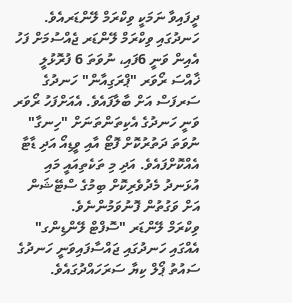ދީފައިވާ ނަމަކީ ވިކްރަމް ލޭންޑަރއެވެ.
ހަނދުގައި ވިކްރަމް ލޭންޑަރ ޖެއްސުމަށް ފަހު އެއިން ވަނީ 6ފައި، ނުވަތަ 6 ފުރޮޅުލީ ޚާއްސަ ރޯވަރ "ޕްރަގިއާން" ހަނދުގެ ސަރފަސް އަށް ބާލާފައެވެ. އެއަށްފަހު ރޯވަރ ވަނީ ހަނދުގެ އެކިތަންތަނަށް "ހިނގާ" ނުވަތަ ދަތުރުކޮށް ފޮޓޯ އާއި ވީޑިއޯ އަދި ޑާޓާ އެއްކޮށްފައެވެ. އަދި މި ތަކެތިއައީ މައި އުޅަނދު މެދުވެރިކޮށް ބިމުގެ ސްޓޭޝަން އަށް ވަގުތުން ފޮނުވަމުންނެވެ.
ވިކްރަމް ލޭންޑަރ "ސޮފްޓް ލޭންޑިންގ" އެއްގައި ހަނދުގައި ޖައްސާފައިވަނީ ހަނދުގެ ސައުތު ޕޯލް ކިޔާ ސަރަހައްދުގައެވެ.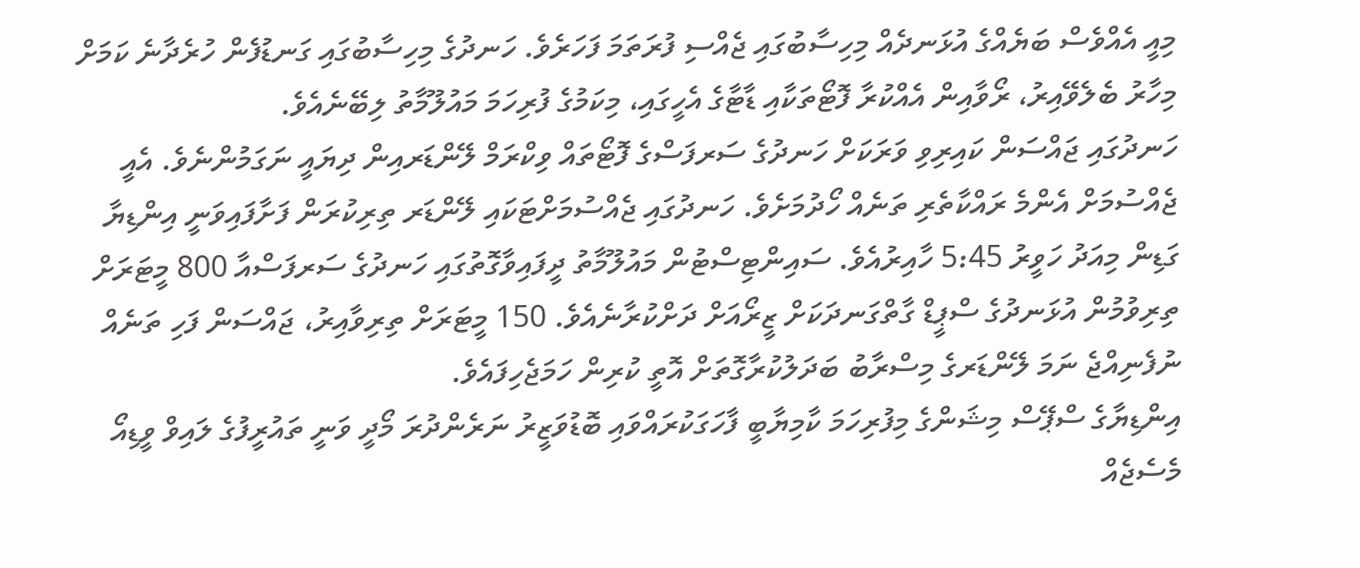މިއީ އެއްވެސް ބަޔެއްގެ އުޅަނދެއް މިހިސާބުގައި ޖެއްސި ފުރަތަމަ ފަހަރެވެ. ހަނދުގެ މިހިސާބުގައި ގަނޑުފެން ހުރެދާނެ ކަމަށް މިހާރު ބެލެވޭއިރު، ރޯވާއިން އެއްކުރާ ފޮޓޯތަކާއި ޑާޓާގެ އެހީގައި، މިކަމުގެ ފުރިހަމަ މައުލޫމާތު ލިބޭނެއެވެ.
ހަނދުގައި ޖައްސަން ކައިރިވި ވަރަކަށް ހަނދުގެ ސަރފަސްގެ ފޮޓޯތައް ވިކްރަމް ލޭންޑަރއިން ދިޔައީ ނަގަމުންނެވެ. އެއީ ޖެއްސުމަށް އެންމެ ރައްކާތެރި ތަނެއް ހޯދުމަށެވެ. ހަނދުގައި ޖެއްސުމަށްޓަކައި ލޭންޑަރ ތިރިކުރަން ފަށާފައިވަނީ އިންޑިޔާ ގަޑިން މިއަދު ހަވީރު 5:45 ހާއިރުއެވެ. ސައިންޓިސްޓުން މައުލޫމާތު ދީފައިވާގޮތުގައި ހަނދުގެ ސަރފަސްއާ 800 މީޓަރަށް ތިރިވުމުން އުޅަނދުގެ ސްޕީޑް ގާތްގަނދަކަށް ޒީރޯއަށް ދަށްކުރާނެއެވެ. 150 މީޓަރަށް ތިރިވާއިރު، ޖައްސަން ފަހި ތަނެއް ނުފެނިއްޖެ ނަމަ ލޭންޑަރގެ މިސްރާބު ބަދަލުކުރާގޮތަށް އޮތީ ކުރިން ހަމަޖެހިފައެވެ.
އިންޑިޔާގެ ސްޕޭސް މިޝަންގެ މިފުރިހަމަ ކާމިޔާބީ ފާހަގަކުރައްވައި ބޮޑުވަޒީރު ނަރެންދުރަ މޯދީ ވަނީ ތައުރީފުގެ ލައިވް ވީޑިއޯ މެސެޖެއް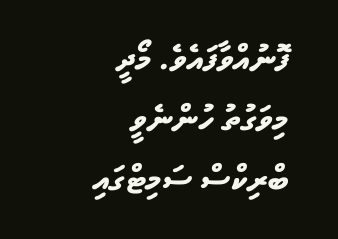ފޮނުއްވާފައެވެ. މޯދީ މިވަގުތު ހުންނެވީ ބްރިކްސް ސަމިޓްގައި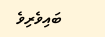ބައިވެރިވެ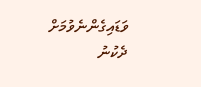ވަޑައިގެންނެވުމަށް ދެކުނު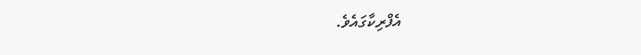އެފްރިކާގައެވެ.